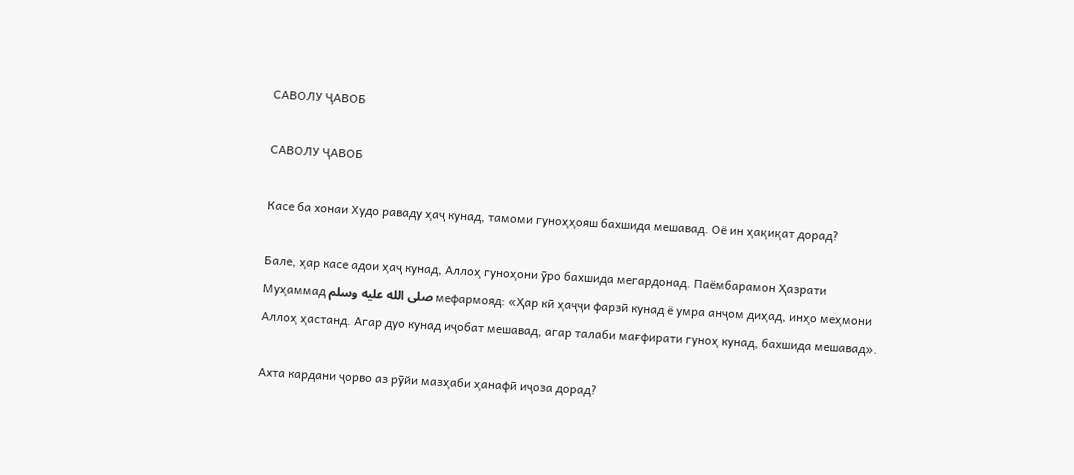САВОЛУ ҶАВОБ

САВОЛУ ҶАВОБ

Касе ба хонаи Худо раваду ҳаҷ кунад, тамоми гуноҳҳояш бахшида мешавад. Оё ин ҳақиқат дорад?

Бале, ҳар касе адои ҳаҷ кунад, Аллоҳ гуноҳони ӯро бахшида мегардонад. Паёмбарамон Ҳазрати Муҳаммад صلى الله عليه وسلم мефармояд: «Ҳар кӣ ҳаҷҷи фарзӣ кунад ё умра анҷом диҳад, инҳо меҳмони Аллоҳ ҳастанд. Агар дуо кунад иҷобат мешавад, агар талаби мағфирати гуноҳ кунад, бахшида мешавад».

Ахта кардани ҷорво аз рӯйи мазҳаби ҳанафӣ иҷоза дорад?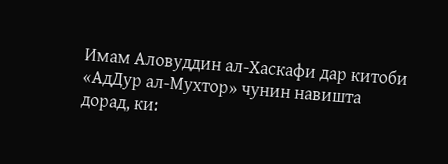Имам Аловуддин ал-Хаскафи дар китоби «АдДур ал-Мухтор» чунин навишта дорад, ки: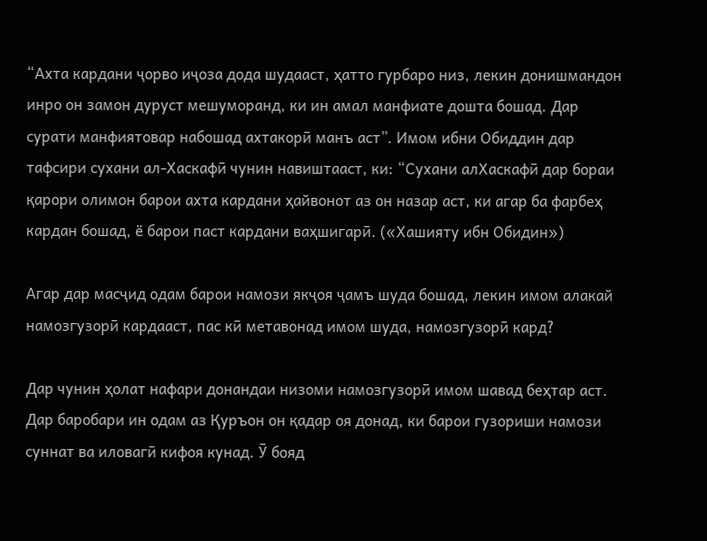“Ахта кардани ҷорво иҷоза дода шудааст, ҳатто гурбаро низ, лекин донишмандон инро он замон дуруст мешуморанд, ки ин амал манфиате дошта бошад. Дар сурати манфиятовар набошад ахтакорӣ манъ аст”. Имом ибни Обиддин дар тафсири сухани ал-Хаскафӣ чунин навиштааст, ки: “Сухани алХаскафӣ дар бораи қарори олимон барои ахта кардани ҳайвонот аз он назар аст, ки агар ба фарбеҳ кардан бошад, ё барои паст кардани ваҳшигарӣ. («Хашияту ибн Обидин»)

Агар дар масҷид одам барои намози якҷоя ҷамъ шуда бошад, лекин имом алакай намозгузорӣ кардааст, пас кӣ метавонад имом шуда, намозгузорӣ кард?

Дар чунин ҳолат нафари донандаи низоми намозгузорӣ имом шавад беҳтар аст. Дар баробари ин одам аз Қуръон он қадар оя донад, ки барои гузориши намози суннат ва иловагӣ кифоя кунад. Ӯ бояд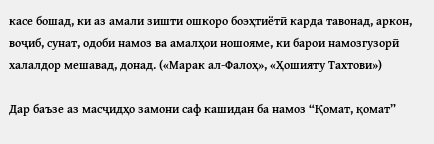касе бошад, ки аз амали зишти ошкоро боэҳтиётӣ карда тавонад, аркон, воҷиб, сунат, одоби намоз ва амалҳои ношояме, ки барои намозгузорӣ халалдор мешавад, донад. («Марак ал-Фалоҳ», «Ҳошияту Тахтови»)

Дар баъзе аз масҷидҳо замони саф кашидан ба намоз “Қомат, қомат”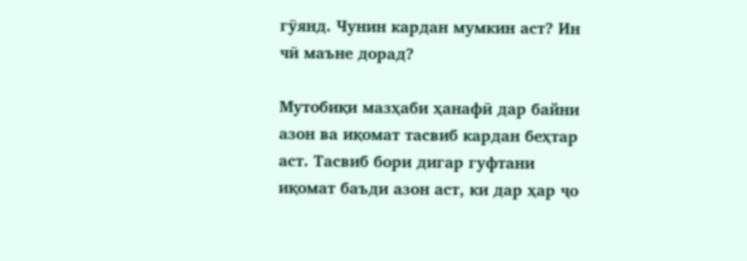гӯянд. Чунин кардан мумкин аст? Ин чӣ маъне дорад?

Мутобиқи мазҳаби ҳанафӣ дар байни азон ва иқомат тасвиб кардан беҳтар аст. Тасвиб бори дигар гуфтани иқомат баъди азон аст, ки дар ҳар ҷо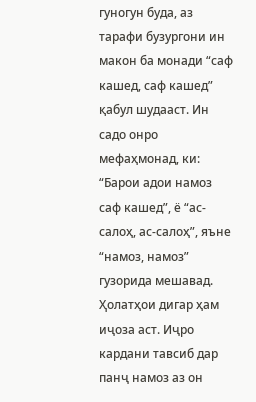гуногун буда, аз тарафи бузургони ин макон ба монади “саф кашед, саф кашед” қабул шудааст. Ин садо онро мефаҳмонад, ки: “Барои адои намоз саф кашед”, ё “ас-салоҳ, ас-салоҳ”, яъне “намоз, намоз” гузорида мешавад. Ҳолатҳои дигар ҳам иҷоза аст. Иҷро кардани тавсиб дар панҷ намоз аз он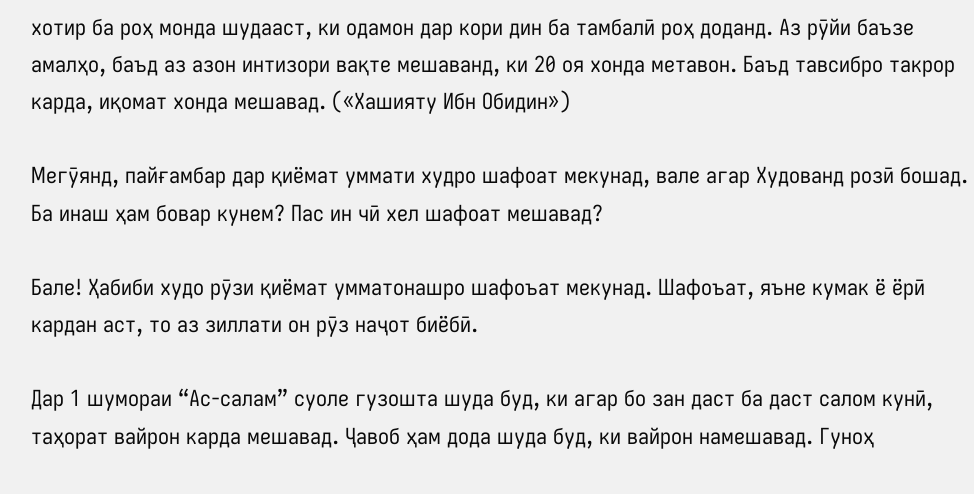хотир ба роҳ монда шудааст, ки одамон дар кори дин ба тамбалӣ роҳ доданд. Аз рӯйи баъзе амалҳо, баъд аз азон интизори вақте мешаванд, ки 20 оя хонда метавон. Баъд тавсибро такрор карда, иқомат хонда мешавад. («Хашияту Ибн Обидин»)

Мегӯянд, пайғамбар дар қиёмат уммати худро шафоат мекунад, вале агар Худованд розӣ бошад. Ба инаш ҳам бовар кунем? Пас ин чӣ хел шафоат мешавад?

Бале! Ҳабиби худо рӯзи қиёмат умматонашро шафоъат мекунад. Шафоъат, яъне кумак ё ёрӣ кардан аст, то аз зиллати он рӯз наҷот биёбӣ.

Дар 1 шумораи “Ас-салам” суоле гузошта шуда буд, ки агар бо зан даст ба даст салом кунӣ, таҳорат вайрон карда мешавад. Ҷавоб ҳам дода шуда буд, ки вайрон намешавад. Гуноҳ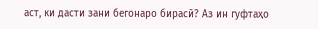аст, ки дасти зани бегонаро бирасӣ? Аз ин гуфтаҳо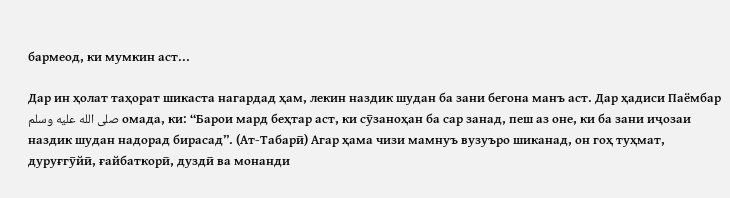бармеод, ки мумкин аст...

Дар ин ҳолат таҳорат шикаста нагардад ҳам, лекин наздик шудан ба зани бегона манъ аст. Дар ҳадиси Паёмбар صلى الله عليه وسلم омада, ки: “Барои мард беҳтар аст, ки сӯзаноҳан ба сар занад, пеш аз оне, ки ба зани иҷозаи наздик шудан надорад бирасад”. (Ат-Табарӣ) Агар ҳама чизи мамнуъ вузуъро шиканад, он гоҳ туҳмат, дуруғгӯйӣ, ғайбаткорӣ, дуздӣ ва монанди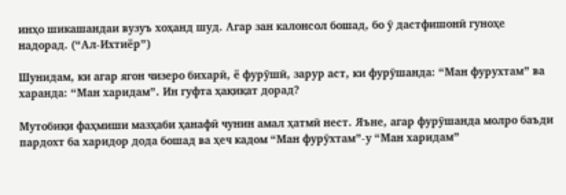инҳо шикашандаи вузуъ хоҳанд шуд. Агар зан калонсол бошад, бо ӯ дастфишонӣ гуноҳе надорад. (“Ал-Ихтиёр”)

Шунидам, ки агар ягон чизеро бихарӣ, ё фурӯшӣ, зарур аст, ки фурӯшанда: “Ман фурухтам” ва харанда: “Ман харидам”. Ин гуфта ҳақиқат дорад?

Мутобиқи фаҳмиши мазҳаби ҳанафӣ чунин амал ҳатмӣ нест. Яъне, агар фурӯшанда молро баъди пардохт ба харидор дода бошад ва ҳеч кадом “Ман фурӯхтам”-у “Ман харидам”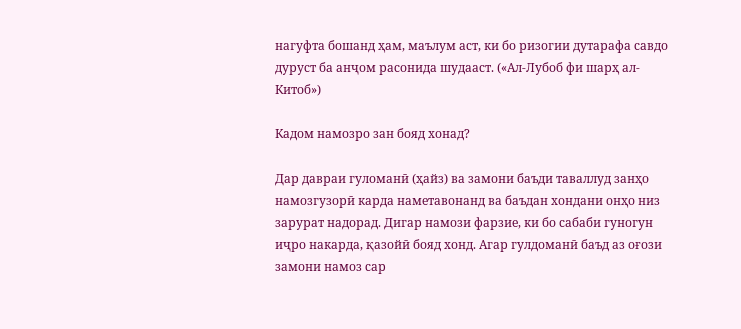нагуфта бошанд ҳам, маълум аст, ки бо ризогии дутарафа савдо дуруст ба анҷом расонида шудааст. («Ал-Лубоб фи шарҳ ал-Китоб»)

Кадом намозро зан бояд хонад?

Дар давраи гуломанӣ (ҳайз) ва замони баъди таваллуд занҳо намозгузорӣ карда наметавонанд ва баъдан хондани онҳо низ зарурат надорад. Дигар намози фарзие, ки бо сабаби гуногун иҷро накарда, қазойӣ бояд хонд. Агар гулдоманӣ баъд аз оғози замони намоз сар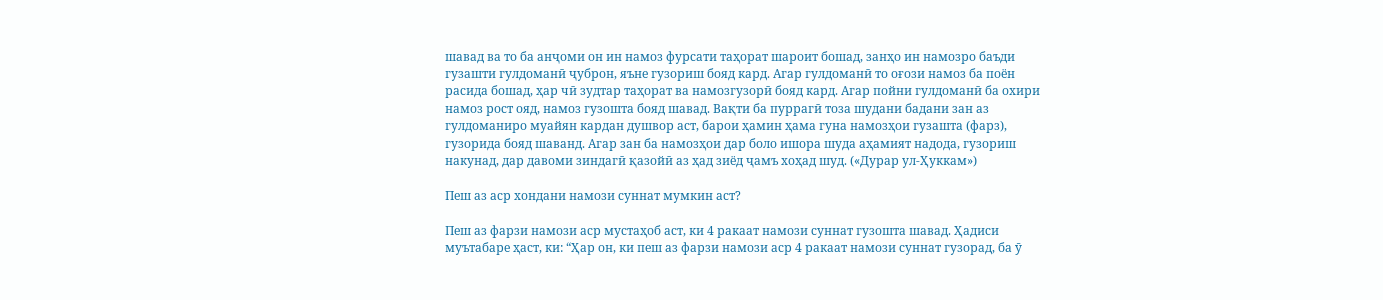шавад ва то ба анҷоми он ин намоз фурсати таҳорат шароит бошад, занҳо ин намозро баъди гузашти гулдоманӣ ҷуброн, яъне гузориш бояд кард. Агар гулдоманӣ то оғози намоз ба поён расида бошад, ҳар чӣ зудтар таҳорат ва намозгузорӣ бояд кард. Агар пойни гулдоманӣ ба охири намоз рост ояд, намоз гузошта бояд шавад. Вақти ба пуррагӣ тоза шудани бадани зан аз гулдоманиро муайян кардан душвор аст, барои ҳамин ҳама гуна намозҳои гузашта (фарз), гузорида бояд шаванд. Агар зан ба намозҳои дар боло ишора шуда аҳамият надода, гузориш накунад, дар давоми зиндагӣ қазойӣ аз ҳад зиёд ҷамъ хоҳад шуд. («Дурар ул-Ҳуккам»)

Пеш аз аср хондани намози суннат мумкин аст?

Пеш аз фарзи намози аср мустаҳоб аст, ки 4 ракаат намози суннат гузошта шавад. Ҳадиси муътабаре ҳаст, ки: “Ҳар он, ки пеш аз фарзи намози аср 4 ракаат намози суннат гузорад, ба ӯ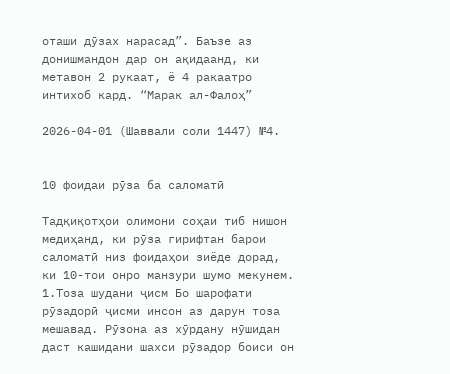оташи дӯзах нарасад”. Баъзе аз донишмандон дар он ақидаанд, ки метавон 2 рукаат, ё 4 ракаатро интихоб кард. “Марак ал-Фалоҳ”

2026-04-01 (Шаввали соли 1447) №4.


10 фоидаи рӯза ба саломатӣ

Тадқиқотҳои олимони соҳаи тиб нишон медиҳанд, ки рӯза гирифтан барои саломатӣ низ фоидаҳои зиёде дорад, ки 10-тои онро манзури шумо мекунем.   1.Тоза шудани ҷисм Бо шарофати рӯзадорӣ ҷисми инсон аз дарун тоза мешавад. Рӯзона аз хӯрдану нӯшидан даст кашидани шахси рӯзадор боиси он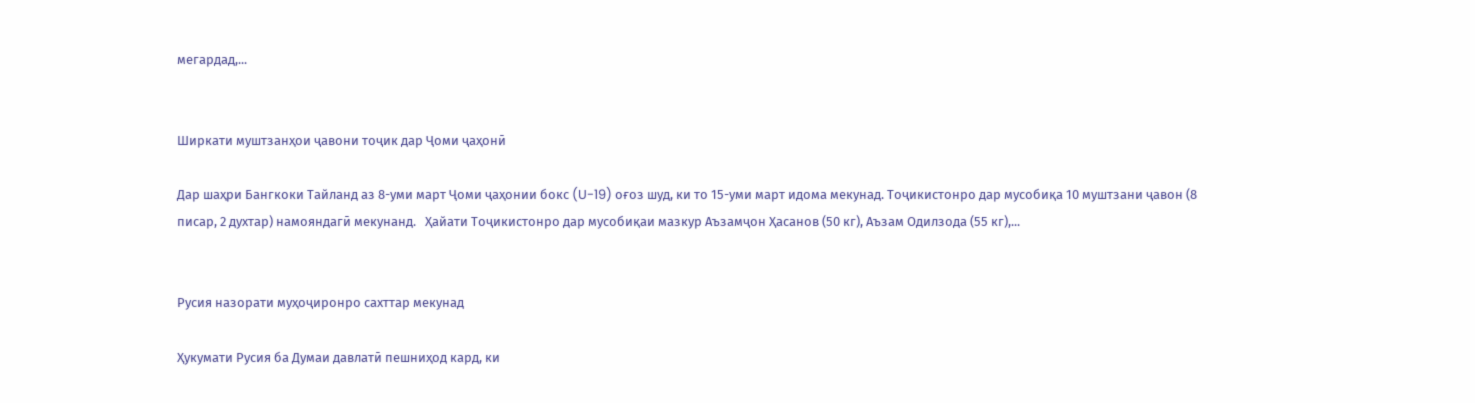мегардад,...


Ширкати муштзанҳои ҷавони тоҷик дар Ҷоми ҷаҳонӣ

Дар шаҳри Бангкоки Тайланд аз 8-уми март Ҷоми ҷаҳонии бокс (U-19) оғоз шуд, ки то 15-уми март идома мекунад. Тоҷикистонро дар мусобиқа 10 муштзани ҷавон (8 писар, 2 духтар) намояндагӣ мекунанд.   Ҳайати Тоҷикистонро дар мусобиқаи мазкур Аъзамҷон Ҳасанов (50 кг), Аъзам Одилзода (55 кг),...


Русия назорати муҳоҷиронро сахттар мекунад

Ҳукумати Русия ба Думаи давлатӣ пешниҳод кард, ки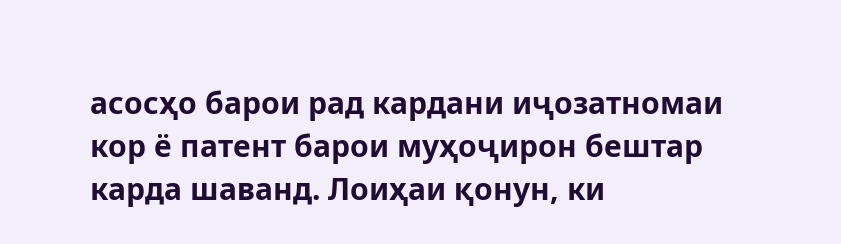асосҳо барои рад кардани иҷозатномаи кор ё патент барои муҳоҷирон бештар карда шаванд. Лоиҳаи қонун, ки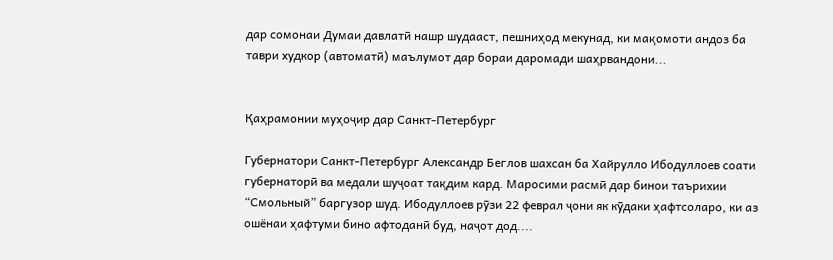дар сомонаи Думаи давлатӣ нашр шудааст, пешниҳод мекунад, ки мақомоти андоз ба таври худкор (автоматӣ) маълумот дар бораи даромади шаҳрвандони...


Қаҳрамонии муҳоҷир дар Санкт-Петербург

Губернатори Санкт-Петербург Александр Беглов шахсан ба Хайрулло Ибодуллоев соати губернаторӣ ва медали шуҷоат тақдим кард. Маросими расмӣ дар бинои таърихии “Смольный” баргузор шуд. Ибодуллоев рӯзи 22 феврал ҷони як кӯдаки ҳафтсоларо, ки аз ошёнаи ҳафтуми бино афтоданӣ буд, наҷот дод....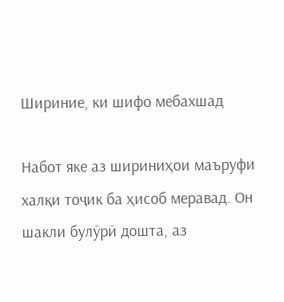Шириние, ки шифо мебахшад

Набот яке аз шириниҳои маъруфи халқи тоҷик ба ҳисоб меравад. Он шакли булӯрӣ дошта, аз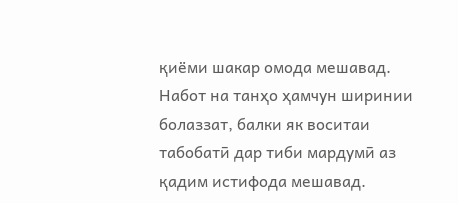қиёми шакар омода мешавад. Набот на танҳо ҳамчун ширинии болаззат, балки як воситаи табобатӣ дар тиби мардумӣ аз қадим истифода мешавад.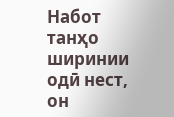Набот танҳо ширинии одӣ нест, он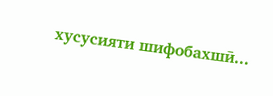хусусияти шифобахшӣ...